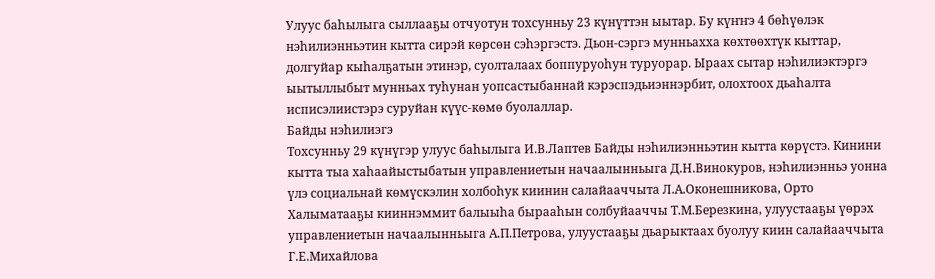Улуус баһылыга сыллааҕы отчуотун тохсунньу 23 күнүттэн ыытар. Бу күҥҥэ 4 бөһүөлэк нэһилиэнньэтин кытта сирэй көрсөн сэһэргэстэ. Дьон-сэргэ мунньахха көхтөөхтүк кыттар, долгуйар кыһалҕатын этинэр, суолталаах боппуруоһун туруорар. Ыраах сытар нэһилиэктэргэ ыытыллыбыт мунньах туһунан уопсастыбаннай кэрэспэдьиэннэрбит, олохтоох дьаһалта исписэлиистэрэ суруйан күүс-көмө буолаллар.
Байды нэһилиэгэ
Тохсунньу 29 күнүгэр улуус баһылыга И.В.Лаптев Байды нэһилиэнньэтин кытта көрүстэ. Кинини кытта тыа хаһаайыстыбатын управлениетын начаалынньыга Д.Н.Винокуров, нэһилиэнньэ уонна үлэ социальнай көмүскэлин холбоһук киинин салайааччыта Л.А.Оконешникова, Орто Халыматааҕы кииннэммит балыыһа бырааһын солбуйааччы Т.М.Березкина, улуустааҕы үөрэх управлениетын начаалынньыга А.П.Петрова, улуустааҕы дьарыктаах буолуу киин салайааччыта Г.Е.Михайлова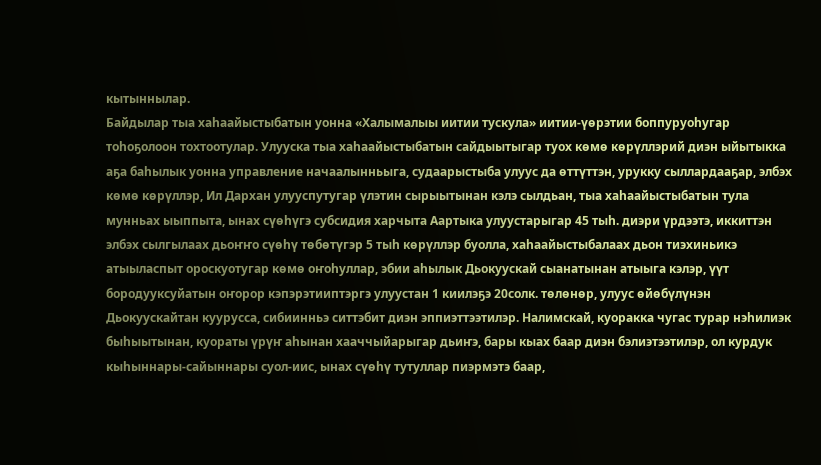кытыннылар.
Байдылар тыа хаһаайыстыбатын уонна «Халымалыы иитии тускула» иитии-үөрэтии боппуруоһугар тоһоҕолоон тохтоотулар. Улууска тыа хаһаайыстыбатын сайдыытыгар туох көмө көрүллэрий диэн ыйытыкка аҕа баһылык уонна управление начаалынньыга, судаарыстыба улуус да өттүттэн, урукку сыллардааҕар, элбэх көмө көрүллэр, Ил Дархан улууспутугар үлэтин сырыытынан кэлэ сылдьан, тыа хаһаайыстыбатын тула мунньах ыыппыта, ынах сүөһүгэ субсидия харчыта Аартыка улуустарыгар 45 тыһ. диэри үрдээтэ, иккиттэн элбэх сылгылаах дьоҥҥо сүөһү төбөтүгэр 5 тыһ көрүллэр буолла, хаһаайыстыбалаах дьон тиэхиньикэ атыыласпыт ороскуотугар көмө оҥоһуллар, эбии аһылык Дьокуускай сыанатынан атыыга кэлэр, үүт бородууксуйатын оҥорор кэпэрэтииптэргэ улуустан 1 киилэҕэ 20солк. төлөнөр, улуус өйөбүлүнэн Дьокуускайтан куурусса, сибиинньэ ситтэбит диэн эппиэттээтилэр. Налимскай, куоракка чугас турар нэһилиэк быһыытынан, куораты үрүҥ аһынан хааччыйарыгар дьиҥэ, бары кыах баар диэн бэлиэтээтилэр, ол курдук кыһыннары-сайыннары суол-иис, ынах сүөһү тутуллар пиэрмэтэ баар,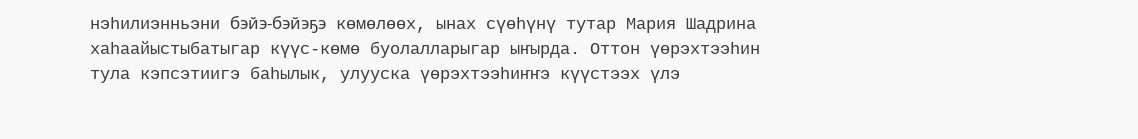нэһилиэнньэни бэйэ-бэйэҕэ көмөлөөх, ынах сүөһүнү тутар Мария Шадрина хаһаайыстыбатыгар күүс-көмө буолалларыгар ыҥырда. Оттон үөрэхтээһин тула кэпсэтиигэ баһылык, улууска үөрэхтээһиҥҥэ күүстээх үлэ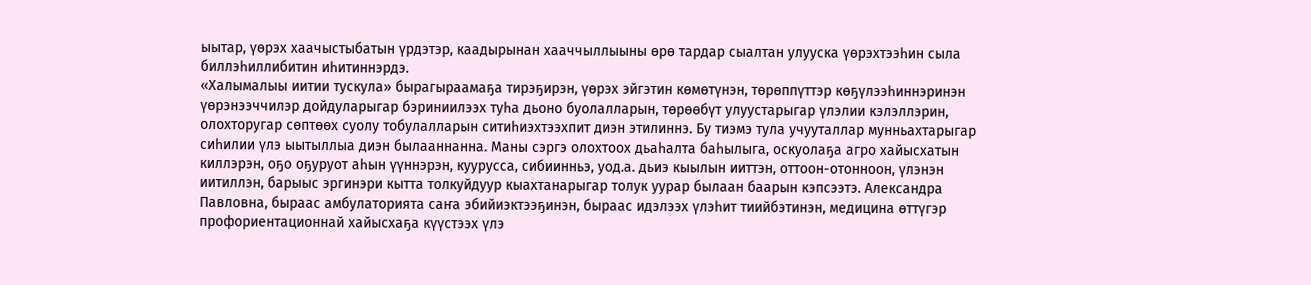ыытар, үөрэх хаачыстыбатын үрдэтэр, каадырынан хааччыллыыны өрө тардар сыалтан улууска үөрэхтээһин сыла биллэһиллибитин иһитиннэрдэ.
«Халымалыы иитии тускула» бырагыраамаҕа тирэҕирэн, үөрэх эйгэтин көмөтүнэн, төрөппүттэр көҕүлээһиннэринэн үөрэнээччилэр дойдуларыгар бэриниилээх туһа дьоно буолалларын, төрөөбүт улуустарыгар үлэлии кэлэллэрин, олохторугар сөптөөх суолу тобулалларын ситиһиэхтээхпит диэн этилиннэ. Бу тиэмэ тула учууталлар мунньахтарыгар сиһилии үлэ ыытыллыа диэн былааннанна. Маны сэргэ олохтоох дьаһалта баһылыга, оскуолаҕа агро хайысхатын киллэрэн, оҕо оҕуруот аһын үүннэрэн, куурусса, сибиинньэ, уод.а. дьиэ кыылын ииттэн, оттоон-отонноон, үлэнэн иитиллэн, барыыс эргинэри кытта толкуйдуур кыахтанарыгар толук уурар былаан баарын кэпсээтэ. Александра Павловна, быраас амбулаторията саҥа эбийиэктээҕинэн, быраас идэлээх үлэһит тиийбэтинэн, медицина өттүгэр профориентационнай хайысхаҕа күүстээх үлэ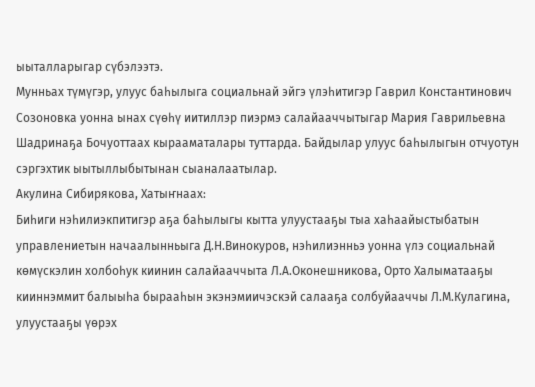ыыталларыгар сүбэлээтэ.
Мунньах түмүгэр, улуус баһылыга социальнай эйгэ үлэһитигэр Гаврил Константинович Созоновка уонна ынах сүөһү иитиллэр пиэрмэ салайааччытыгар Мария Гаврильевна Шадринаҕа Бочуоттаах кырааматалары туттарда. Байдылар улуус баһылыгын отчуотун сэргэхтик ыытыллыбытынан сыаналаатылар.
Акулина Сибирякова, Хатыҥнаах:
Биһиги нэһилиэкпитигэр аҕа баһылыгы кытта улуустааҕы тыа хаһаайыстыбатын управлениетын начаалынньыга Д.Н.Винокуров, нэһилиэнньэ уонна үлэ социальнай көмүскэлин холбоһук киинин салайааччыта Л.А.Оконешникова, Орто Халыматааҕы кииннэммит балыыһа бырааһын экэнэмиичэскэй салааҕа солбуйааччы Л.М.Кулагина, улуустааҕы үөрэх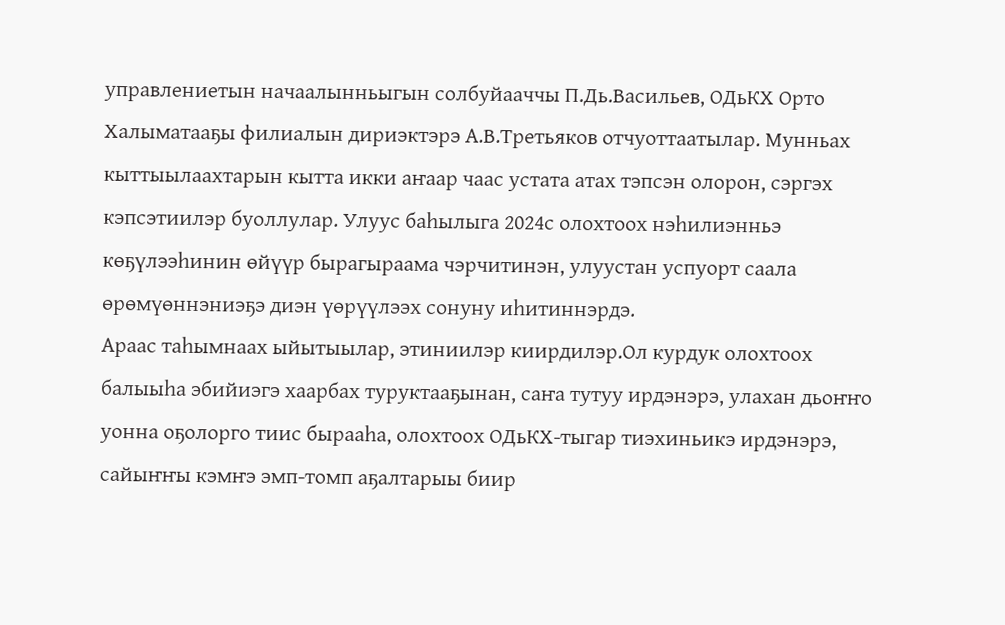управлениетын начаалынньыгын солбуйааччы П.Дь.Васильев, ОДьКХ Орто Халыматааҕы филиалын дириэктэрэ А.В.Третьяков отчуоттаатылар. Мунньах кыттыылаахтарын кытта икки аҥаар чаас устата атах тэпсэн олорон, сэргэх кэпсэтиилэр буоллулар. Улуус баһылыга 2024с олохтоох нэһилиэнньэ көҕүлээһинин өйүүр бырагыраама чэрчитинэн, улуустан успуорт саала өрөмүөннэниэҕэ диэн үөрүүлээх сонуну иһитиннэрдэ.
Араас таһымнаах ыйытыылар, этиниилэр киирдилэр.Ол курдук олохтоох балыыһа эбийиэгэ хаарбах туруктааҕынан, саҥа тутуу ирдэнэрэ, улахан дьоҥҥо уонна оҕолорго тиис бырааһа, олохтоох ОДьКХ-тыгар тиэхиньикэ ирдэнэрэ, сайыҥҥы кэмҥэ эмп-томп аҕалтарыы биир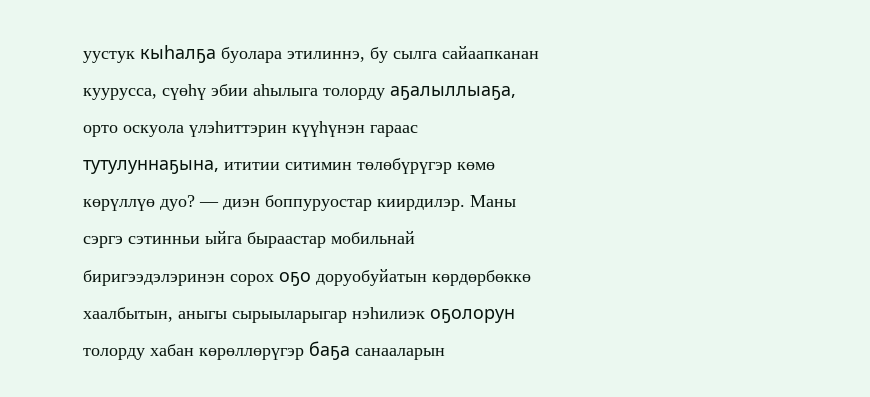уустук кыһалҕа буолара этилиннэ, бу сылга сайаапканан куурусса, сүөһү эбии аһылыга толорду аҕалыллыаҕа, орто оскуола үлэһиттэрин күүһүнэн гараас тутулуннаҕына, ититии ситимин төлөбүрүгэр көмө көрүллүө дуо? — диэн боппуруостар киирдилэр. Маны сэргэ сэтинньи ыйга быраастар мобильнай биригээдэлэринэн сорох оҕо доруобуйатын көрдөрбөккө хаалбытын, аныгы сырыыларыгар нэһилиэк оҕолорун толорду хабан көрөллөрүгэр баҕа санааларын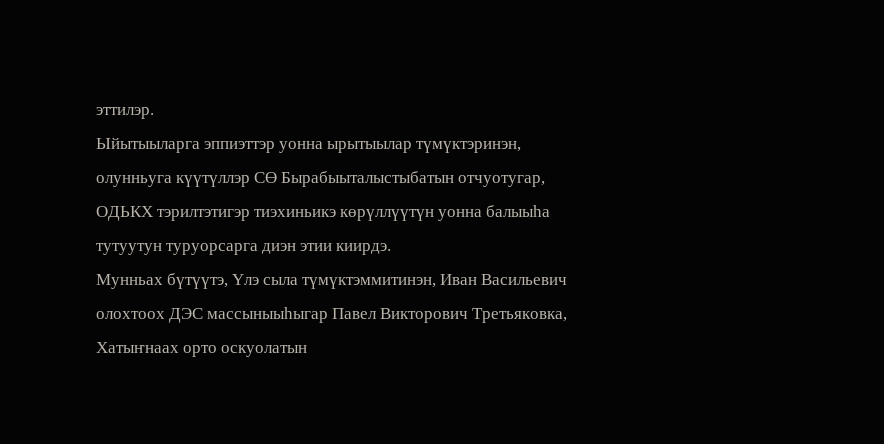эттилэр.
Ыйытыыларга эппиэттэр уонна ырытыылар түмүктэринэн, олунньуга күүтүллэр СӨ Бырабыыталыстыбатын отчуотугар, ОДЬКХ тэрилтэтигэр тиэхиньикэ көрүллүүтүн уонна балыыһа тутуутун туруорсарга диэн этии киирдэ.
Мунньах бүтүүтэ, Үлэ сыла түмүктэммитинэн, Иван Васильевич олохтоох ДЭС массыныыһыгар Павел Викторович Третьяковка, Хатыҥнаах орто оскуолатын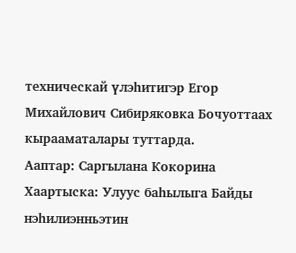техническай үлэһитигэр Егор Михайлович Сибиряковка Бочуоттаах кырааматалары туттарда.
Ааптар: Саргылана Кокорина
Хаартыска: Улуус баһылыга Байды нэһилиэнньэтин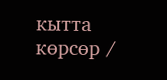кытта көрсөр /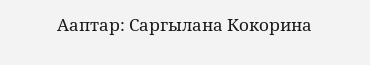Ааптар: Саргылана Кокорина